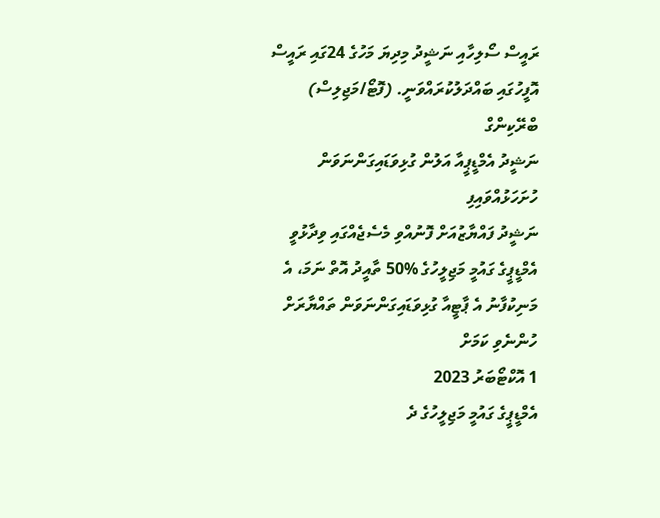ރައީސް ސޯލިހާއި ނަޝީދު މިދިޔަ މަހުގެ 24ގައި ރައީސް އޮފީހުގައި ބައްދަލުކުރައްވަނީ. (ފޮޓޯ/މަޖިލިސް)
ބްރޭކިންގް
ނަޝީދު އެމްޑީޕީއާ އަލުން ގުޅިވަޑައިގަންނަވަން ހުށަހަޅުއްވައިފި
ނަޝީދު ފައްޔާޒުއަށް ފޮނުއްވި މެސެޖެއްގައި ވިދާޅުވީ އެމްޑީޕީގެ ގައުމީ މަޖިލީހުގެ %50 ތާއީދު އޮތް ނަމަ، އެ މަނިކުފާނު އެ ޕާޓީއާ ގުޅިވަޑައިގަންނަވަން ތައްޔާރަށް ހުންނެވި ކަމަށް
1 އޮކްޓޯބަރު 2023
އެމްޑީޕީގެ ގައުމީ މަޖިލީހުގެ ދެ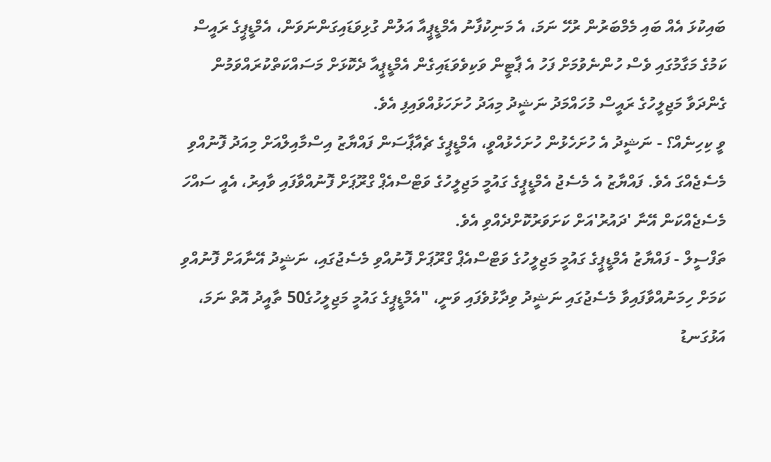ބައިކުޅަ އެއް ބައި މެމްބަރުން ރުހޭ ނަމަ، އެ މަނިކުފާނު އެމްޑީޕީއާ އަލުން ގުޅިވަޑައިގަންނަވަން، އެމްޑީޕީގެ ރައީސް ކަމުގެ މަގާމުގައި ވެސް ހުންނެވުމަށް ފަހު އެ ޕާޓީން ވަކިވެވަޑައިގެން އެމްޑީޕީއާ ދެކޮޅަށް މަސައްކަތްކުރައްވަމުން ގެންދަވާ މަޖިލީހުގެ ރައީސް މުހައްމަދު ނަޝީދު މިއަދު ހުށަހަޅުއްވައިފި އެވެ.
ވީ ކިހިނެއް؟ - ނަޝީދު އެ ހުށަހެޅުން ހުށަހެޅުއްވީ، އެމްޑީޕީގެ ޗެއާޕާސަން ފައްޔާޒު އިސްމާއިލްއަށް މިއަދު ފޮނުއްވި މެސެޖެއްގަ އެވެ. ފައްޔާޒު އެ މެސެޖު އެމްޑީޕީގެ ގައުމީ މަޖިލީހުގެ ވަޓްސްއެޕް ގްރޫޕަށް ފޮނުއްވާފައި ވާއިރު، އެއީ ސައްހަ މެސެޖެއްކަން އޭނާ 'ދައުރު'އަށް ކަށަވަރުކޮށްދެއްވި އެވެ.
ތަފްސީލް - ފައްޔާޒު އެމްޑީޕީގެ ގައުމީ މަޖިލީހުގެ ވަޓްސްއެޕް ގްރޫޕަށް ފޮނުއްވި މެސެޖުގައި، ނަޝީދު އޭނާއަށް ފޮނުއްވި ކަމަށް ހިމަނުއްވާފައިވާ މެސެޖުގައި ނަޝީދު ވިދާޅުވެފައި ވަނީ، "އެމްޑީޕީގެ ގައުމީ މަޖިލީހުގެ50 ތާއީދު އޮތް ނަމަ، އަޅުގަނޑު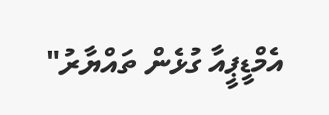އެމްޑީޕީއާ ގުޅެން ތައްޔާރު"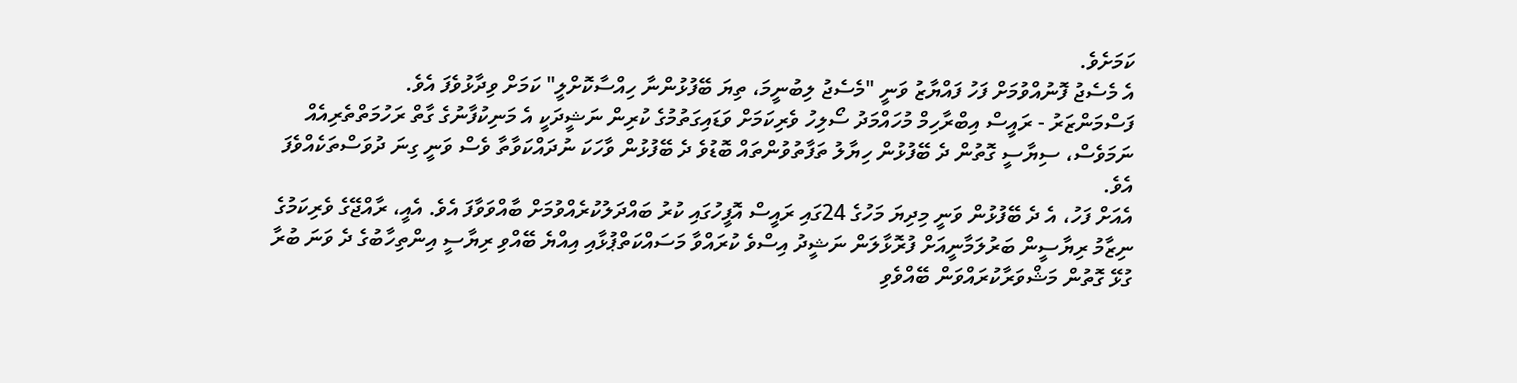ކަމަށެވެ.
އެ މެސެޖު ފޮނުއްވުމަށް ފަހު ފައްޔާޒު ވަނީ "މެސެޖު ލިބުނީމަ، ތިޔަ ބޭފުޅުންނާ ހިއްސާކޮށްލީ" ކަމަށް ވިދާޅުވެފަ އެވެ.
ފަސްމަންޒަރު - ރައީސް އިބްރާހިމް މުހައްމަދު ސޯލިހު ވެރިކަމަށް ވަޑައިގަތުމުގެ ކުރިން ނަޝީދަކީ އެ މަނިކުފާނުގެ ގާތް ރަހުމަތްތެރިއެއް ނަމަވެސް، ސިޔާސީ ގޮތުން ދެ ބޭފުޅުން ހިޔާލު ތަފާތުވުންތައް ބޮޑުވެ ދެ ބޭފުޅުން ވާހަކަ ނުދައްކަވާތާ ވެސް ވަނީ ގިނަ ދުވަސްތަކެއްވެފަ އެވެ.
އެއަށް ފަހު، އެ ދެ ބޭފުޅުން ވަނީ މިދިޔަ މަހުގެ 24ގައި ރައީސް އޮފީހުގައި ކުރު ބައްދަލުކުރެއްވުމަށް ބާއްވަވާފަ އެވެ. އެއީ، ރާއްޖޭގެ ވެރިކަމުގެ ނިޒާމު ރިޔާސީން ބަރުލަމާނީއަށް ފުރޮޅާލަން ނަޝީދު އިސްވެ ކުރައްވާ މަސައްކަތްޕުޅާއި އިއްޔެ ބޭއްވި ރިޔާސީ އިންތިހާބުގެ ދެ ވަނަ ބުރާ ގުޅޭ ގޮތުން މަޝްވަރާކުރައްވަން ބޭއްވެވި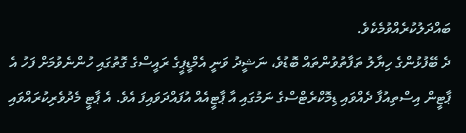ބައްދަލުކުރެއްވުމެކެވެ.
ދެ ބޭފުޅުންގެ ހިޔާލު ތަފާތުވުންތައް ބޮޑުވެ، ނަޝީދު ވަނީ އެމްޑީޕީގެ ރައީސްގެ ގޮތުގައި ހުންނެވުމަށް ފަހު އެ ޕާޓީން އިސްތިއުފާ ދެއްވައި ޑިމޮކްރެޓްސްގެ ނަމުގައި އާ ޕާޓީއެއް އުފައްދަވައިފަ އެވެ. އެ ޕާޓީ މެދުވެރިކުރައްވައި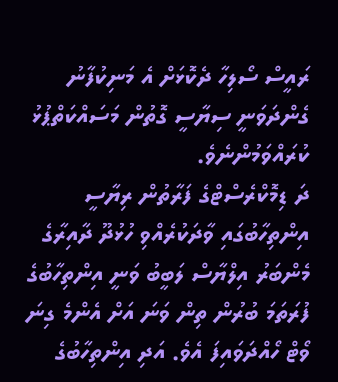ރައީސް ސޯލިހާ ދެކޮޅަށް އެ މަނިކުފާނު ގެންދަވަނީ ސިޔާސީ ގޮތުން މަސައްކަތްޕުޅު ކުރައްވަމުންނެވެ.
ދަ ޑިމޮކްރެސްޓްގެ ފަރާތުން ރިޔާސީ އިންތިހާބުގައި ވާދަކުރެއްވި ހުޅުދޫ ދާއިރާގެ މެންބަރު އިލްޔާސް ލަބީބު ވަނީ އިންތިހާބުގެ ފުރަތަމަ ބުރުން ތިން ވަނަ އަށް އެންމެ ގިނަ ވޯޓް ހޯއްދަވައިފަ އެވެ. އަދި އިންތިހާބުގެ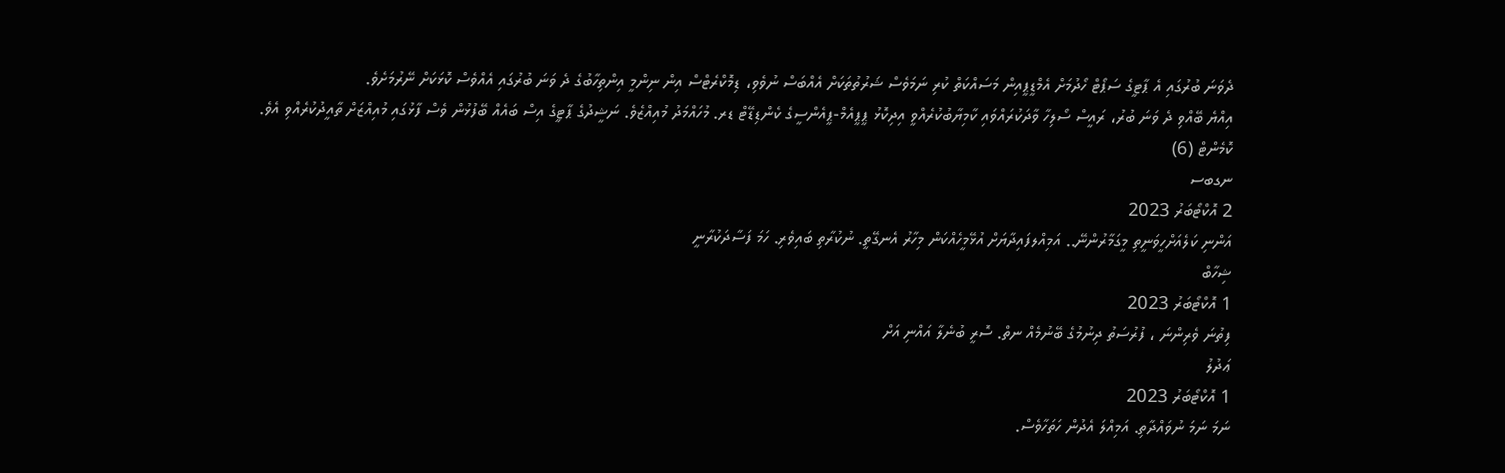ދެވަނަ ބުރުގައި އެ ޕާޓީގެ ސަޕޯޓް ހޯދުމަށް އެމްޑީޕީއިން މަސައްކަތް ކުރި ނަމަވެސް ޝަރުތުތަކަށް އެއްބަސް ނުވެވި، ޑިމޮކްރެޓްސް އިން ނިންމީ އިންތިހާބުގެ ދެ ވަނަ ބުރުގައި އެއްވެސް ކޮޅަކަށް ނޭރުމަށެވެ.
އިއްޔެ ބޭއްވި ދެ ވަނަ ބުރު، ރައީސް ސޯލިހާ ވާދަކުރައްވައި ކާމިޔާބުކުރެއްވީ އިދިކޮޅު ޕީޕީއެމް-ޕީއެންސީގެ ކެންޑިޑޭޓް ޑރ. މުހައްމަދު މުއިއްޒެވެ. ނަޝީދުގެ ޕާޓީގެ އިސް ބައެއް ބޭފުޅުން ވެސް ފާޅުގައި މުއިއްޒަށް ތާއީދުކުރެއްވި އެވެ.
ކޮމެންޓް (6)
ނގބސ
2 އޮކްޓޯބަރު 2023
އަންނި ކަލެއަށްހީވަނީތި މީގަމާރުންނޭ.. އަމިއްލފައިދާޔަށް އުޅޭމީހެއްކަން މިހާރު އެނގޭތީ. ނުކުރާތި ބައިވެރި. ހަމަ ފަސާދަކުރާނީ
ޝިހާބް
1 އޮކްޓޯބަރު 2023
ފިތުނަ ވެރިންނަ ، ފުރުސަތު ދިނުމުގެ ބޭނުމެއް ނތް. ސޮރީ ބުނެލާ އައްނި އަށް
ޢަދުލު
1 އޮކްޓޯބަރު 2023
ނަމަ ނަމަ ނުވައްދާތި. އަމިއްލަ އެދުން ހަތަހާވެސް.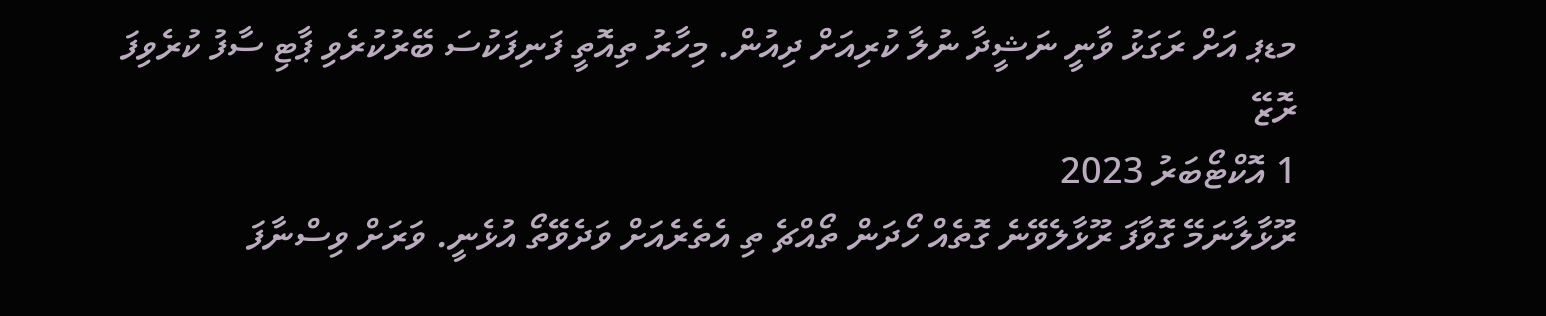މޑޕ އަށް ރަގަޅު ވާނީ ނަޝީދާ ނުލާ ކުރިއަށް ދިއުން. މިހާރު ތިއޮތީ ފަނިފަކުސަ ބޭރުކުރެވި ޕާޓި ސާފު ކުރެވިފަ
ރޮޒޭ
1 އޮކްޓޯބަރު 2023
ރޫޅާލާނަމޭ ގޮވާފަ ރޫޅާލެވޭނެ ގޮތެއް ހޯދަން ތޯއްޗެ ތި އެތެރެއަށް ވަދެވޭތޯ އުޅެނީ. ވަރަށް ވިސްނާފަ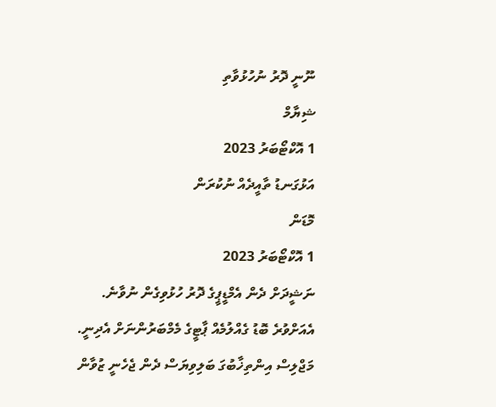ނޫނީ ދޮރު ނުހުޅުވާތި
ޝިޔާމް
1 އޮކްޓޯބަރު 2023
އަޅުގަނޑު ތާއީދެއް ނުކުރަން
މޮޑަން
1 އޮކްޓޯބަރު 2023
ނަޝީދަށް ދެން އެމްޑީޕީގެ ދޮރު ހުޅުވިގެން ނުވާނެ. އެއަށްވުރެ ބޮޑު ގެއްލުމެއް ޕާޓީގެ މެމްބަރުންނަށް އެދިނީ. މަޖްލިސް އިންތިޚާބުގަ ބަލިވިޔަސް ދެން ޖެހެނީ ޒުވާން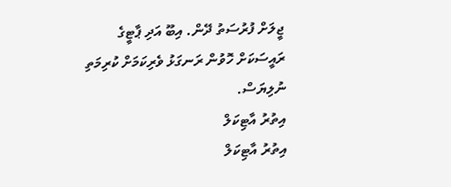ޖީލަށް ފުރުސަތު ދޭން. އިބޫ އަދި ޕާޓީގެ ރައީސަކަށް ހޮވުން ރަނގަޅު ވެރިކަމަށް ކުރިމަތި ނުލިޔަސް.
އިތުރު އާޓިކަލް
އިތުރު އާޓިކަލް